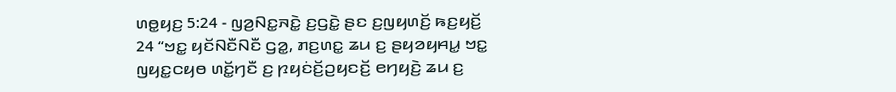ꤛꤥ꤭ꤟꤢ꤬ 5:24 - ꤜꤤ꤬ꤡꤢ꤭ꤏꤢꤧ꤭ ꤢ꤬ꤞꤢꤧ꤭ ꤔꤢ ꤢ꤬ꤜꤟꤛꤢꤩ꤬ ꤒꤢ꤬ꤟꤢꤩ꤬
24 “ꤠꤢ꤭ ꤟꤢꤩꤡꤢꤪꤡꤢꤪ ꤞꤤ꤭, ꤊꤢ꤬ꤛꤢ꤭ ꤘꤣ ꤢ꤬ ꤔꤟꤤꤟꤌꤣ꤭ ꤠꤢ꤭ ꤜꤟꤢ꤭ꤍꤟꤥ ꤛꤢꤩ꤭ꤚꤢꤪ ꤢ꤬ ꤐꤟꤢꤦꤢꤩ꤬ꤑꤟꤢꤢꤩ꤬ ꤕꤚꤟꤢꤧ꤬ ꤘꤣ ꤢ꤬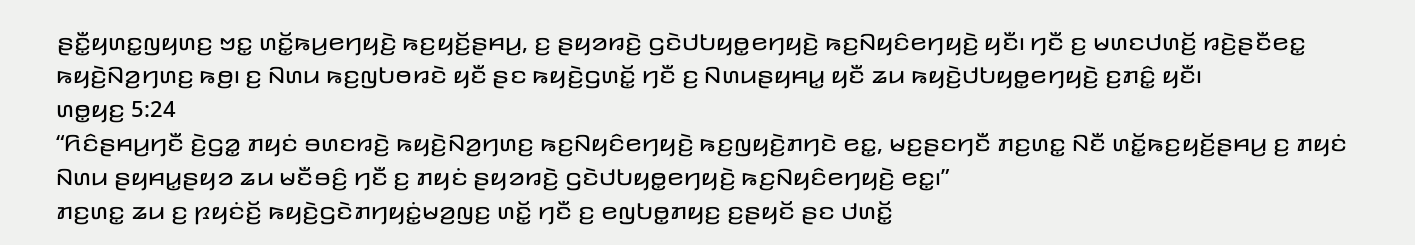ꤔꤢꤪ꤭ꤟꤛꤢ꤭ꤜꤟꤛꤢ꤬ ꤠꤢ꤭ ꤛꤢꤩ꤭ꤒꤣ꤬ꤕꤚꤟꤢꤧ꤬ ꤒꤢ꤬ꤟꤢꤩ꤬ꤔꤌꤣ꤬, ꤢ꤬ ꤔꤟꤤꤙꤢꤧ꤬ ꤞꤢꤧꤓꤝꤟꤥ꤭ꤕꤚꤟꤢꤧ꤬ ꤒꤢ꤬ꤡꤟꤢꤨꤕꤚꤟꤢꤧ꤬ ꤟꤢꤪ꤯ ꤚꤢꤪ ꤢ꤬ ꤗꤛꤢꤓꤛꤢꤩ꤬ ꤙꤢꤧ꤬ꤔꤢꤪꤕꤢ꤭ ꤒꤟꤢꤧ꤬ꤡꤤ꤬ꤚꤛꤢ꤬ ꤒꤥ꤬꤯ ꤢ꤬ ꤡꤛꤣ ꤒꤢ꤬ꤜꤝꤥꤙꤢꤧ ꤟꤢꤪ ꤔꤢ ꤒꤟꤢꤧ꤬ꤞꤛꤢꤩ꤭ ꤚꤢꤪ ꤢ꤬ ꤡꤛꤣꤔꤟꤌꤣ꤭ ꤟꤢꤪ ꤘꤣ ꤒꤟꤢꤧ꤬ꤓꤝꤟꤥ꤭ꤕꤚꤟꤢꤧ꤬ ꤢ꤬ꤊꤢꤨ꤭ ꤟꤢꤪ꤯
ꤛꤥ꤭ꤟꤢ꤬ 5:24
“ꤖꤢꤨꤔꤌꤣ꤬ꤚꤢꤪ ꤢꤧ꤬ꤞꤤ꤭ ꤊꤟꤢꤦ ꤋꤛꤢꤙꤢꤧ꤬ ꤒꤟꤢꤧ꤬ꤡꤤ꤬ꤚꤛꤢ꤬ ꤒꤢ꤬ꤡꤟꤢꤨꤕꤚꤟꤢꤧ꤬ ꤒꤢ꤬ꤜꤟꤢꤧ꤬ꤊꤚꤢꤧ ꤕꤢ꤭, ꤗꤢ꤬ꤔꤢꤚꤢꤪ ꤊꤢ꤬ꤛꤢ꤭ ꤡꤢꤪ ꤛꤢꤩ꤭ꤒꤢ꤬ꤟꤢꤩ꤬ꤔꤌꤣ꤬ ꤢ꤬ ꤊꤟꤢꤦ ꤡꤛꤣ ꤔꤟꤌꤣ꤭ꤔꤟꤤ ꤘꤣ ꤗꤢꤪꤋꤢꤨ꤬ ꤚꤢꤪ ꤢ꤬ ꤊꤟꤢꤦ ꤔꤟꤤꤙꤢꤧ꤬ ꤞꤢꤧꤓꤝꤟꤥ꤭ꤕꤚꤟꤢꤧ꤬ ꤒꤢ꤬ꤡꤟꤢꤨꤕꤚꤟꤢꤧ꤬ ꤕꤢ꤭꤯”
ꤊꤢ꤬ꤛꤢ꤭ ꤘꤣ ꤢ꤬ ꤐꤟꤢꤦꤢꤩ꤬ ꤒꤟꤢꤧ꤬ꤞꤢꤧꤊꤚꤟꤢꤦ꤭ꤗꤤ꤬ꤜꤢ꤬ ꤛꤢꤩ꤭ ꤚꤢꤪ ꤢ꤬ ꤕꤜꤝꤥ꤭ꤊꤟꤢ꤬ ꤢ꤬ꤔꤟꤢꤩ ꤔꤢ ꤓꤛꤢꤩ꤭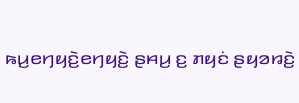ꤒꤣ꤬ꤕꤚꤟꤢꤧ꤬ꤕꤚꤟꤢꤧ꤬ ꤔꤌꤣ꤬ ꤢ꤬ ꤊꤟꤢꤦ ꤔꤟꤤꤙꤢꤧ꤬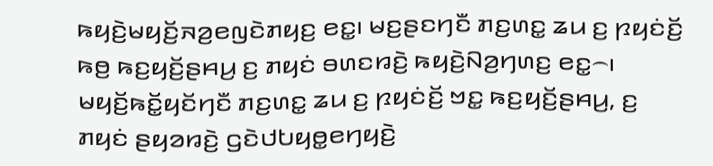ꤒꤟꤢꤧ꤬ꤗꤟꤢꤩ꤬ꤏꤤ꤬ꤕꤜꤢꤧꤊꤟꤢ꤬ ꤕꤢ꤭꤯ ꤗꤢ꤬ꤔꤢꤚꤢꤪ ꤊꤢ꤬ꤛꤢ꤭ ꤘꤣ ꤢ꤬ ꤐꤟꤢꤦꤢꤩ꤬ ꤒꤥ꤬ ꤒꤢ꤬ꤟꤢꤩ꤬ꤔꤌꤣ꤬ ꤢ꤬ ꤊꤟꤢꤦ ꤋꤛꤢꤙꤢꤧ꤬ ꤒꤟꤢꤧ꤬ꤡꤤ꤬ꤚꤛꤢ꤬ ꤕꤢ꤭꤮꤯
ꤗꤟꤢꤩ꤬ꤒꤢꤩ꤭ꤟꤢꤩꤚꤢꤪ ꤊꤢ꤬ꤛꤢ꤭ ꤘꤣ ꤢ꤬ ꤐꤟꤢꤦꤢꤩ꤬ ꤠꤢ꤭ ꤒꤢ꤬ꤟꤢꤩ꤬ꤔꤌꤣ꤬, ꤢ꤬ ꤊꤟꤢꤦ ꤔꤟꤤꤙꤢꤧ꤬ ꤞꤢꤧꤓꤝꤟꤥ꤭ꤕꤚꤟꤢꤧ꤬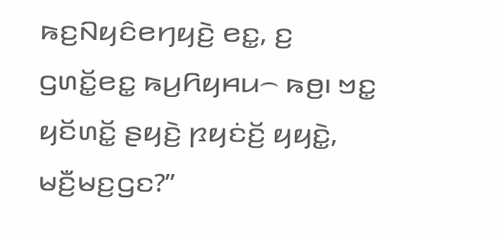ꤒꤢ꤬ꤡꤟꤢꤨꤕꤚꤟꤢꤧ꤬ ꤕꤢ꤭, ꤢ꤬ ꤞꤛꤢꤩ꤭ꤕꤢ꤭ ꤒꤣ꤬ꤖꤟꤌꤣ꤮ ꤒꤥ꤬꤯ ꤠꤢ꤭ ꤟꤢꤩꤛꤢꤩ꤭ ꤔꤟꤢꤧ꤬ ꤐꤟꤢꤦꤢꤩ꤬ ꤟꤟꤢꤧ꤭, ꤗꤢꤪ꤬ꤗꤢ꤬ꤞꤢ?”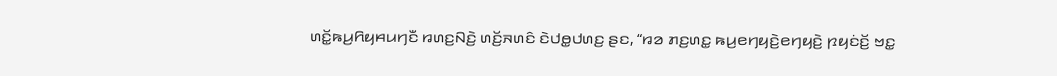ꤛꤢꤩ꤭ꤒꤣ꤬ꤖꤟꤌꤣꤚꤢꤪ ꤙꤛꤢ꤬ꤡꤢꤧ꤬ ꤛꤢꤩ꤬ꤏꤛꤢꤨ ꤢꤧꤓꤥ꤭ꤓꤛꤢ꤬ ꤔꤢ, “ꤙꤤ ꤊꤢ꤬ꤛꤢ꤭ ꤒꤣ꤬ꤕꤚꤟꤢꤧ꤬ꤕꤚꤟꤢꤧ꤬ ꤐꤟꤢꤦꤢꤩ꤬ ꤠꤢ꤭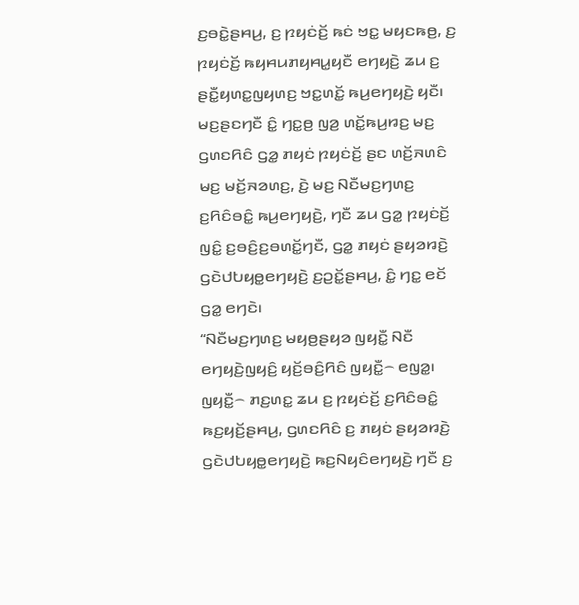ꤢ꤬ꤋꤢꤧ꤭ꤔꤌꤣ꤬, ꤢ꤬ ꤐꤟꤢꤦꤢꤩ꤬ ꤒꤢꤦ ꤠꤢ꤭ ꤗꤟꤢꤒꤥ꤬, ꤢ꤬ ꤐꤟꤢꤦꤢꤩ꤬ ꤒꤟꤌꤣꤊꤟꤌꤣ꤭ꤟꤢꤪ ꤕꤚꤟꤢꤧ꤬ ꤘꤣ ꤢ꤬ ꤔꤢꤪ꤭ꤟꤛꤢ꤭ꤜꤟꤛꤢ꤬ ꤠꤢ꤭ꤛꤢꤩ꤭ ꤒꤣ꤬ꤕꤚꤟꤢꤧ꤬ ꤟꤢꤪ꤯
ꤗꤢ꤬ꤔꤢꤚꤢꤪ ꤢꤨ꤭ ꤚꤢ꤭ꤥ꤬ ꤜꤤ꤬ ꤛꤢꤩ꤭ꤒꤣ꤬ꤙꤢ꤬ ꤗꤢ꤬ ꤞꤛꤢꤖꤢꤨ ꤞꤤ꤭ ꤊꤟꤢꤦ ꤐꤟꤢꤦꤢꤩ꤬ ꤔꤢ ꤛꤢꤩ꤬ꤏꤛꤢꤨ ꤗꤢ꤬ ꤗꤢꤩ꤬ꤏꤤꤛꤢ꤬, ꤢꤧ꤬ ꤗꤢ꤬ ꤡꤢꤪꤗꤢ꤬ꤚꤛꤢ꤬ ꤢ꤬ꤖꤢꤨꤋꤢꤨ꤭ ꤒꤣ꤬ꤕꤚꤟꤢꤧ꤬, ꤚꤢꤪ ꤘꤣ ꤞꤤ꤭ ꤐꤟꤢꤦꤢꤩ꤬ ꤜꤢꤨ꤭ ꤢ꤬ꤋꤢꤨ꤬ꤢ꤬ꤋꤛꤢꤩ꤭ꤚꤢꤪ, ꤞꤤ꤭ ꤊꤟꤢꤦ ꤔꤟꤤꤙꤢꤧ꤬ ꤞꤢꤧꤓꤝꤟꤥ꤭ꤕꤚꤟꤢꤧ꤬ ꤢ꤬ꤑꤢꤩ꤭ꤔꤌꤣ꤬, ꤢꤨ꤭ ꤚꤢ꤭ ꤕꤢꤩ ꤞꤤ꤭ ꤕꤚꤢꤧ꤯
“ꤡꤢꤪꤗꤢ꤬ꤚꤛꤢ꤬ ꤗꤟꤥ꤬ꤔꤟꤤ ꤜꤟꤢꤪ꤭ ꤡꤢꤪ ꤕꤚꤟꤢꤧ꤬ꤜꤟꤢꤨ꤬ ꤟꤢꤩ꤬ꤋꤢꤨ꤬ꤖꤢꤨ ꤜꤟꤢꤪ꤭꤮ ꤕꤜꤤ꤭꤯ ꤜꤟꤢꤪ꤭꤮ ꤊꤢ꤬ꤛꤢ꤭ ꤘꤣ ꤢ꤬ ꤐꤟꤢꤦꤢꤩ꤬ ꤢ꤬ꤖꤢꤨꤋꤢꤨ꤭ ꤒꤢ꤬ꤟꤢꤩ꤬ꤔꤌꤣ꤬, ꤞꤛꤢꤖꤢꤨ ꤢ꤬ ꤊꤟꤢꤦ ꤔꤟꤤꤙꤢꤧ꤬ ꤞꤢꤧꤓꤝꤟꤥ꤭ꤕꤚꤟꤢꤧ꤬ ꤒꤢ꤬ꤡꤟꤢꤨꤕꤚꤟꤢꤧ꤬ ꤚꤢꤪ ꤢ꤬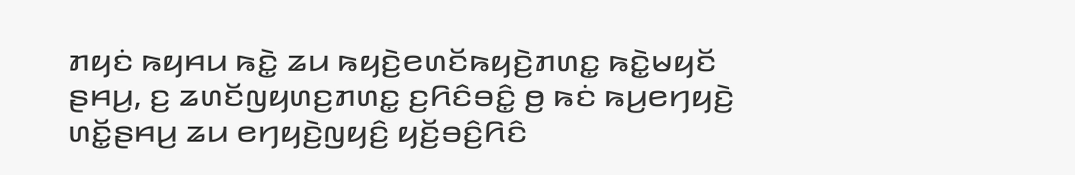ꤊꤟꤢꤦ ꤒꤟꤌꤣ ꤒꤢꤧ꤭ ꤘꤣ ꤒꤟꤢꤧ꤬ꤕꤛꤢꤩꤒꤟꤢꤧ꤬ꤊꤛꤢ꤭ ꤒꤢꤧ꤭ꤗꤟꤢꤩ ꤔꤌꤣ꤬, ꤢ꤬ ꤘꤛꤢꤩꤜꤟꤛꤢ꤬ꤊꤛꤢ꤭ ꤢ꤬ꤖꤢꤨꤋꤢꤨ꤭ ꤥ꤬ ꤒꤢꤦ ꤒꤣ꤬ꤕꤚꤟꤢꤧ꤬ ꤛꤢꤩ꤭ꤔꤌꤣ꤬ ꤘꤣ ꤕꤚꤟꤢꤧ꤬ꤜꤟꤢꤨ꤬ ꤟꤢꤩ꤬ꤋꤢꤨ꤬ꤖꤢꤨ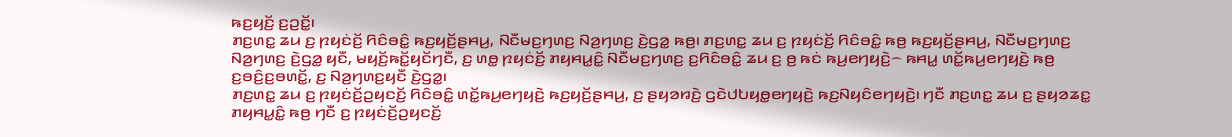ꤒꤢ꤬ꤟꤢꤩ꤬ ꤢ꤬ꤑꤢꤩ꤭꤯
ꤊꤢ꤬ꤛꤢ꤭ ꤘꤣ ꤢ꤬ ꤐꤟꤢꤦꤢꤩ꤬ ꤖꤢꤨꤋꤢꤨ꤭ ꤒꤢ꤬ꤟꤢꤩ꤬ꤔꤌꤣ꤬, ꤡꤢꤪꤗꤢ꤬ꤚꤛꤢ꤬ ꤡꤤ꤬ꤚꤛꤢ꤬ ꤢꤧ꤬ꤞꤤ꤭ ꤒꤥ꤬꤯ ꤊꤢ꤬ꤛꤢ꤭ ꤘꤣ ꤢ꤬ ꤐꤟꤢꤦꤢꤩ꤬ ꤖꤢꤨꤋꤢꤨ꤭ ꤒꤥ꤬ ꤒꤢ꤬ꤟꤢꤩ꤬ꤔꤌꤣ꤬, ꤡꤢꤪꤗꤢ꤬ꤚꤛꤢ꤬ ꤡꤤ꤬ꤚꤛꤢ꤬ ꤢꤧ꤬ꤞꤤ꤭ ꤟꤢꤪ, ꤗꤟꤢꤩ꤬ꤒꤢꤩ꤭ꤟꤢꤩꤚꤢꤪ, ꤢ꤬ ꤛꤥ꤭ ꤐꤟꤢꤦꤢꤩ꤬ ꤊꤟꤌꤣ꤭ꤢꤨ꤭ ꤡꤢꤪꤗꤢ꤬ꤚꤛꤢ꤬ ꤢ꤬ꤖꤢꤨꤋꤢꤨ꤭ ꤘꤣ ꤢ꤬ ꤥ꤬ ꤒꤢꤦ ꤒꤣ꤬ꤕꤚꤟꤢꤧ꤬꤮ ꤒꤌꤣ꤭ ꤛꤢꤩ꤭ꤒꤣ꤬ꤕꤚꤟꤢꤧ꤬ ꤒꤥ꤬ ꤢ꤬ꤋꤢꤨ꤬ꤢ꤬ꤋꤛꤢꤩ꤭, ꤢ꤬ ꤡꤤ꤬ꤚꤛꤢ꤬ꤟꤢꤪ ꤢꤧ꤬ꤞꤤ꤭꤯
ꤊꤢ꤬ꤛꤢ꤭ ꤘꤣ ꤢ꤬ ꤐꤟꤢꤦꤢꤩ꤬ꤑꤟꤢꤢꤩ꤬ ꤖꤢꤨꤋꤢꤨ꤭ ꤛꤢꤩ꤭ꤒꤣ꤬ꤕꤚꤟꤢꤧ꤬ ꤒꤢ꤬ꤟꤢꤩ꤬ꤔꤌꤣ꤬, ꤢ꤬ ꤔꤟꤤꤙꤢꤧ꤬ ꤞꤢꤧꤓꤝꤟꤥ꤭ꤕꤚꤟꤢꤧ꤬ ꤒꤢ꤬ꤡꤟꤢꤨꤕꤚꤟꤢꤧ꤬꤯ ꤚꤢꤪ ꤊꤢ꤬ꤛꤢ꤭ ꤘꤣ ꤢ꤬ ꤔꤟꤤꤘꤢ꤭ ꤊꤟꤌꤣ꤭ꤢꤨ꤭ ꤒꤥ꤬ ꤚꤢꤪ ꤢ꤬ ꤐꤟꤢꤦꤢꤩ꤬ꤑꤟꤢꤢꤩ꤬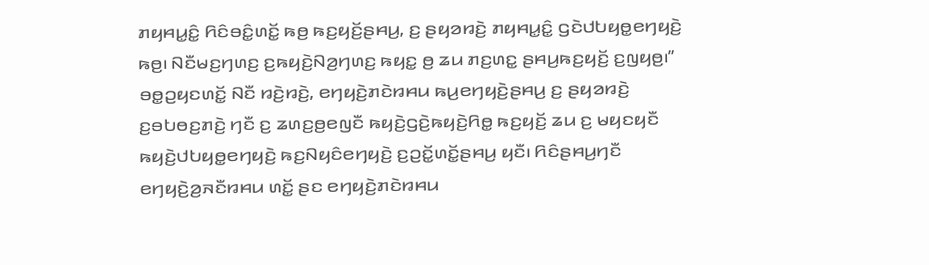ꤊꤟꤌꤣ꤭ꤢꤨ꤭ ꤖꤢꤨꤋꤢꤨ꤭ꤛꤢꤩ꤭ ꤒꤥ꤬ ꤒꤢ꤬ꤟꤢꤩ꤬ꤔꤌꤣ꤬, ꤢ꤬ ꤔꤟꤤꤙꤢꤧ꤬ ꤊꤟꤌꤣ꤭ꤢꤨ꤭ ꤞꤢꤧꤓꤝꤟꤥ꤭ꤕꤚꤟꤢꤧ꤬ ꤒꤥ꤬꤯ ꤡꤢꤪꤗꤢ꤬ꤚꤛꤢ꤬ ꤢ꤬ꤒꤟꤢꤧ꤬ꤡꤤ꤬ꤚꤛꤢ꤬ ꤒꤟꤢ꤭ ꤥ꤬ ꤘꤣ ꤊꤢ꤬ꤛꤢ꤭ ꤔꤌꤣ꤬ꤒꤢ꤬ꤟꤢꤩ꤬ ꤢ꤬ꤜꤟꤥ꤬꤯”
ꤋꤥ꤭ꤑꤟꤢꤛꤢꤩ꤭ ꤡꤢꤪ ꤙꤢꤧ꤬ꤙꤢꤧ꤬, ꤕꤚꤟꤢꤧ꤬ꤊꤢꤧꤙꤌꤣ ꤒꤣ꤬ꤕꤚꤟꤢꤧ꤬ꤔꤌꤣ꤬ ꤢ꤬ ꤔꤟꤤꤙꤢꤧ꤬ ꤢ꤬ꤋꤝꤥꤢ꤬ꤊꤢꤧ꤬ ꤚꤢꤪ ꤢ꤬ ꤘꤛꤢ꤬ꤥ꤬ꤕꤜꤢꤪ ꤒꤟꤢꤧ꤬ꤞꤢꤧ꤬ꤒꤟꤢꤧ꤬ꤖꤥ꤭ ꤒꤢ꤬ꤟꤢꤩ꤬ ꤘꤣ ꤢ꤬ ꤗꤟꤢꤟꤢꤪ ꤒꤟꤢꤧ꤬ꤓꤝꤟꤥ꤭ꤕꤚꤟꤢꤧ꤬ ꤒꤢ꤬ꤡꤟꤢꤨꤕꤚꤟꤢꤧ꤬ ꤢ꤬ꤑꤢꤩ꤭ꤛꤢꤩ꤭ꤔꤌꤣ꤬ ꤟꤢꤪ꤯ ꤖꤢꤨꤔꤌꤣ꤬ꤚꤢꤪ ꤕꤚꤟꤢꤧ꤬ꤤ꤬ꤏꤢꤪꤙꤌꤣ ꤛꤢꤩ꤭ ꤔꤢ ꤕꤚꤟꤢꤧ꤬ꤊꤢꤧꤙꤌꤣ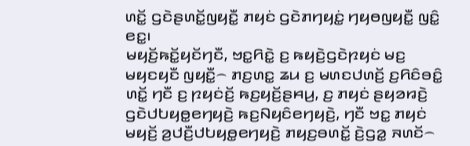ꤛꤢꤩ꤭ ꤞꤢꤧꤔꤛꤢꤩ꤭ꤜꤟꤢꤪ꤭ ꤊꤟꤢꤦ ꤞꤢꤧꤊꤚꤟꤢꤦ꤭ ꤚꤟꤥꤜꤟꤢꤪ꤭ ꤜꤢꤨ꤭ ꤕꤢ꤭꤯
ꤗꤟꤢꤩ꤬ꤒꤢꤩ꤭ꤟꤢꤩꤚꤢꤪ, ꤠꤢ꤭ꤖꤢꤧ꤭ ꤢ꤬ ꤒꤟꤢꤧ꤬ꤞꤢꤧꤐꤟꤢꤦ ꤗꤢ꤬ ꤗꤟꤢꤟꤢꤪ ꤜꤟꤢꤪ꤭꤮ ꤊꤢ꤬ꤛꤢ꤭ ꤘꤣ ꤢ꤬ ꤗꤛꤢꤓꤛꤢꤩ꤬ ꤢ꤬ꤖꤢꤨꤋꤢꤨ꤭ ꤛꤢꤩ꤭ ꤚꤢꤪ ꤢ꤬ ꤐꤟꤢꤦꤢꤩ꤬ ꤒꤢ꤬ꤟꤢꤩ꤬ꤔꤌꤣ꤬, ꤢ꤬ ꤊꤟꤢꤦ ꤔꤟꤤꤙꤢꤧ꤬ ꤞꤢꤧꤓꤝꤟꤥ꤭ꤕꤚꤟꤢꤧ꤬ ꤒꤢ꤬ꤡꤟꤢꤨꤕꤚꤟꤢꤧ꤬, ꤚꤢꤪ ꤠꤢ꤭ ꤊꤟꤢꤦ ꤗꤟꤢꤩ꤬ ꤤ꤬ꤓꤢꤪ꤬ꤓꤝꤟꤥ꤭ꤕꤚꤟꤢꤧ꤬ ꤊꤟꤢ꤬ꤋꤛꤢꤩ꤭ ꤢꤧ꤬ꤞꤤ꤭ ꤏꤛꤢꤩ꤮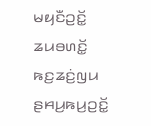ꤗꤟꤢꤪꤑꤢꤩ꤭ ꤘꤣꤋꤛꤢꤩ꤭ ꤒꤢ꤬ꤘꤢꤦ꤬ꤜꤣ ꤔꤌꤣ꤬ꤒꤣ꤬ꤑꤢꤩ꤭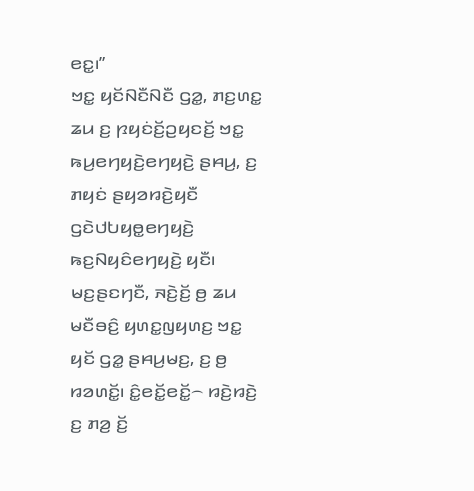ꤕꤢ꤭꤯”
ꤠꤢ꤭ ꤟꤢꤩꤡꤢꤪꤡꤢꤪ ꤞꤤ꤭, ꤊꤢ꤬ꤛꤢ꤭ ꤘꤣ ꤢ꤬ ꤐꤟꤢꤦꤢꤩ꤬ꤑꤟꤢꤢꤩ꤬ ꤠꤢ꤭ ꤒꤣ꤬ꤕꤚꤟꤢꤧ꤬ꤕꤚꤟꤢꤧ꤬ ꤔꤌꤣ꤬, ꤢ꤬ ꤊꤟꤢꤦ ꤔꤟꤤꤙꤢꤧ꤬ꤟꤢꤪ ꤞꤢꤧꤓꤝꤟꤥ꤭ꤕꤚꤟꤢꤧ꤬ ꤒꤢ꤬ꤡꤟꤢꤨꤕꤚꤟꤢꤧ꤬ ꤟꤢꤪ꤯
ꤗꤢ꤬ꤔꤢꤚꤢꤪ, ꤏꤢꤧ꤬ꤢꤩ꤬ ꤥ꤬ ꤘꤣ ꤗꤢꤪꤋꤢꤨ꤬ ꤟꤛꤢ꤭ꤜꤟꤛꤢ꤬ ꤠꤢ꤭ ꤟꤢꤩ ꤞꤤ꤭ ꤔꤌꤣ꤬ꤗꤢ꤬, ꤢ꤬ ꤥ꤬ ꤙꤤꤛꤢꤩ꤭꤯ ꤢꤨ꤭ꤕꤢꤩ꤭ꤕꤢꤩ꤭꤮ ꤙꤢꤧ꤬ꤙꤢꤧ꤬ ꤢ꤬ ꤊꤤ꤬ ꤢꤩ꤬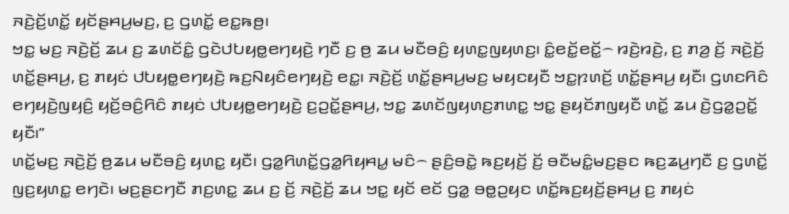ꤏꤢꤧ꤬ꤢꤩ꤬ꤛꤢꤩ꤭ ꤟꤢꤩꤔꤌꤣ꤬ꤗꤢ꤬, ꤢ꤬ ꤞꤛꤢꤩ꤭ ꤕꤢ꤭ꤒꤥ꤬꤯
ꤠꤢ꤭ ꤗꤢ꤬ ꤏꤢꤧ꤬ꤢꤩ꤬ ꤘꤣ ꤢ꤬ ꤘꤛꤢꤩꤢꤨ꤭ ꤞꤢꤧꤓꤝꤟꤥ꤭ꤕꤚꤟꤢꤧ꤬ ꤚꤢꤪ ꤢ꤬ ꤥ꤬ ꤘꤣ ꤗꤢꤪꤋꤢꤨ꤬ ꤟꤛꤢ꤭ꤜꤟꤛꤢ꤬꤯ ꤢꤨ꤭ꤕꤢꤩ꤭ꤕꤢꤩ꤭꤮ ꤙꤢꤧ꤬ꤙꤢꤧ꤬, ꤢ꤬ ꤊꤤ꤬ ꤢꤩ꤬ ꤏꤢꤧ꤬ꤢꤩ꤬ ꤛꤢꤩ꤭ꤔꤌꤣ꤬, ꤢ꤬ ꤊꤟꤢꤦ ꤓꤝꤟꤥ꤭ꤕꤚꤟꤢꤧ꤬ ꤒꤢ꤬ꤡꤟꤢꤨꤕꤚꤟꤢꤧ꤬ ꤕꤢ꤭꤯ ꤏꤢꤧ꤬ꤢꤩ꤬ ꤛꤢꤩ꤭ꤔꤌꤣ꤬ꤗꤢ꤬ ꤗꤟꤢꤟꤢꤪ ꤠꤢ꤭ꤐꤛꤢꤩ꤬ ꤛꤢꤩ꤭ꤔꤌꤣ꤬ ꤟꤢꤪ꤯ ꤞꤛꤢꤖꤢꤨ ꤕꤚꤟꤢꤧ꤬ꤜꤟꤢꤨ꤬ ꤟꤢꤩ꤬ꤋꤢꤨ꤬ꤖꤢꤨ ꤊꤟꤢꤦ ꤓꤝꤟꤥ꤭ꤕꤚꤟꤢꤧ꤬ ꤢ꤬ꤑꤢꤩ꤭ꤔꤌꤣ꤬, ꤠꤢ꤭ ꤘꤛꤢꤩꤜꤟꤛꤢ꤬ꤊꤛꤢ꤭ ꤠꤢ꤭ ꤔꤟꤢꤩꤊꤜꤟꤢꤪ ꤛꤢꤩ꤭ ꤘꤣ ꤢꤧ꤬ꤞꤤ꤭ꤑꤢꤩ꤭ ꤟꤢꤪ꤯”
ꤛꤢꤩ꤭ꤗꤢ꤬ ꤏꤢꤧ꤬ꤢꤩ꤬ ꤥ꤬ꤘꤣ ꤗꤢꤪꤋꤢꤨ꤬ ꤟꤛꤢ꤭ ꤟꤢꤪ꤯ ꤞꤤ꤭ꤖꤛꤢꤩ꤭ꤞꤤ꤭ꤖꤟꤌꤣ꤭ ꤗꤢꤨ꤮ ꤔꤢꤨ꤬ꤋꤢꤧ꤭ ꤒꤢ꤬ꤟꤢꤩ꤬ ꤢꤩ꤬ ꤋꤢꤪꤗꤢꤨ꤭ꤗꤢ꤬ꤔꤢ ꤒꤢ꤬ꤘꤣ꤬ꤚꤢꤪ ꤢ꤬ ꤞꤛꤢꤩ꤭ ꤜꤢ꤬ꤟꤛꤢ꤭ ꤕꤚꤢꤧ꤯ ꤗꤢ꤬ꤔꤢꤚꤢꤪ ꤊꤢ꤬ꤛꤢ꤭ ꤘꤣ ꤢ꤬ ꤢꤩ꤬ ꤏꤢꤧ꤬ꤢꤩ꤬ ꤘꤣ ꤠꤢ꤭ ꤟꤢꤩ ꤕꤢꤩ ꤞꤤ꤭ ꤋꤥ꤭ꤑꤟꤢ ꤛꤢꤩ꤭ꤒꤢ꤬ꤟꤢꤩ꤬ꤔꤌꤣ꤬ ꤢ꤬ ꤊꤟꤢꤦ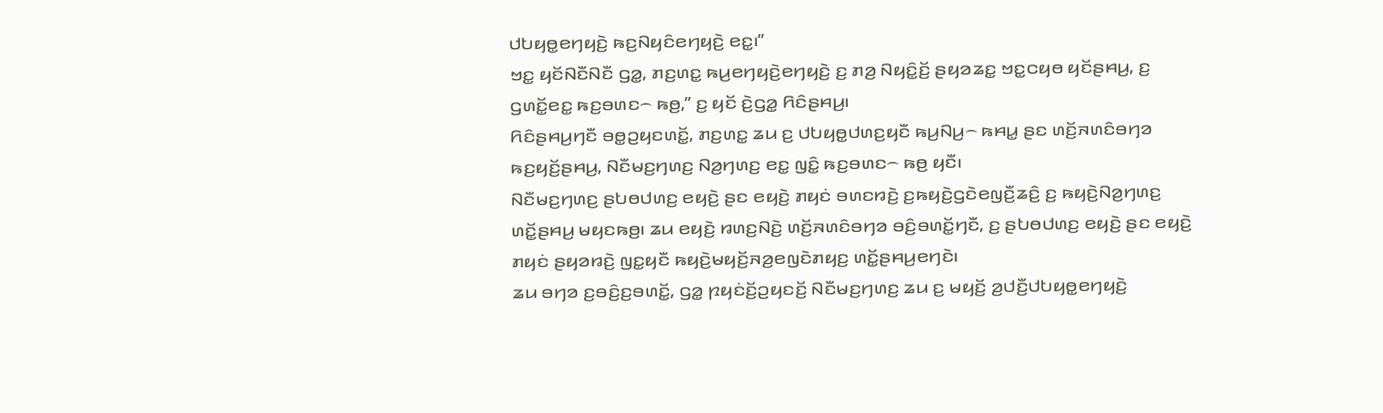ꤓꤝꤟꤥ꤭ꤕꤚꤟꤢꤧ꤬ ꤒꤢ꤬ꤡꤟꤢꤨꤕꤚꤟꤢꤧ꤬ ꤕꤢ꤭꤯”
ꤠꤢ꤭ ꤟꤢꤩꤡꤢꤪꤡꤢꤪ ꤞꤤ꤭, ꤊꤢ꤬ꤛꤢ꤭ ꤒꤣ꤬ꤕꤚꤟꤢꤧ꤬ꤕꤚꤟꤢꤧ꤬ ꤢ꤬ ꤊꤤ꤬ ꤡꤟꤢꤨ꤭ꤢꤩ꤬ ꤔꤟꤤꤘꤢ꤭ ꤠꤢ꤭ꤍꤟꤥ ꤟꤢꤩꤔꤌꤣ꤬, ꤢ꤬ ꤞꤛꤢꤩ꤭ꤕꤢ꤭ ꤒꤢ꤬ꤋꤛꤢ꤮ ꤒꤥ꤬,” ꤢ꤬ ꤟꤢꤩ ꤢꤧ꤬ꤞꤤ꤭ ꤖꤢꤨꤔꤌꤣ꤬꤯
ꤖꤢꤨꤔꤌꤣ꤬ꤚꤢꤪ ꤋꤥ꤭ꤑꤟꤢꤛꤢꤩ꤭, ꤊꤢ꤬ꤛꤢ꤭ ꤘꤣ ꤢ꤬ ꤓꤝꤟꤥ꤭ꤓꤛꤢ꤬ꤟꤢꤪ ꤒꤣ꤬ꤡꤣ꤬꤮ ꤒꤌꤣ꤭ ꤔꤢ ꤛꤢꤩ꤬ꤏꤛꤢꤨꤋꤚꤤ ꤒꤢ꤬ꤟꤢꤩ꤬ꤔꤌꤣ꤬, ꤡꤢꤪꤗꤢ꤬ꤚꤛꤢ꤬ ꤡꤤ꤬ꤚꤛꤢ꤬ ꤕꤢ꤭ ꤜꤢꤨ꤭ ꤒꤢ꤬ꤋꤛꤢ꤮ ꤒꤥ꤬ ꤟꤢꤪ꤯
ꤡꤢꤪꤗꤢ꤬ꤚꤛꤢ꤬ ꤔꤝꤥꤓꤛꤢ꤬ ꤕꤟꤢꤧ꤬ ꤔꤢ ꤕꤟꤢꤧ꤬ ꤊꤟꤢꤦ ꤋꤛꤢꤙꤢꤧ꤬ ꤢ꤬ꤒꤟꤢꤧ꤬ꤞꤢꤧꤕꤜꤢꤪ꤬ꤘꤢꤨ꤬ ꤢ꤬ ꤒꤟꤢꤧ꤬ꤡꤤ꤬ꤚꤛꤢ꤬ ꤛꤢꤩ꤭ꤔꤌꤣ꤬ ꤗꤟꤢꤒꤥ꤬꤯ ꤘꤣ ꤕꤟꤢꤧ꤬ ꤙꤛꤢ꤬ꤡꤢꤧ꤬ ꤛꤢꤩ꤬ꤏꤛꤢꤨꤋꤚꤤ ꤋꤢꤨ꤬ꤋꤛꤢꤩ꤭ꤚꤢꤪ, ꤢ꤬ ꤔꤝꤥꤓꤛꤢ꤬ ꤕꤟꤢꤧ꤬ ꤔꤢ ꤕꤟꤢꤧ꤬ ꤊꤟꤢꤦ ꤔꤟꤤꤙꤢꤧ꤬ ꤜꤢ꤭ꤟꤢꤪ ꤒꤟꤢꤧ꤬ꤗꤟꤢꤩ꤬ꤏꤤ꤬ꤕꤜꤢꤧꤊꤟꤢ꤬ ꤛꤢꤩ꤭ꤔꤌꤣ꤬ꤕꤚꤢꤧ꤯
ꤘꤣ ꤋꤚꤤ ꤢ꤬ꤋꤢꤨ꤬ꤢ꤬ꤋꤛꤢꤩ꤭, ꤞꤤ꤭ ꤐꤟꤢꤦꤢꤩ꤬ꤑꤟꤢꤢꤩ꤬ ꤡꤢꤪꤗꤢ꤬ꤚꤛꤢ꤬ ꤘꤣ ꤢ꤬ ꤗꤟꤢꤩ꤬ ꤤ꤬ꤓꤢꤪ꤬ꤓꤝꤟꤥ꤭ꤕꤚꤟꤢꤧ꤬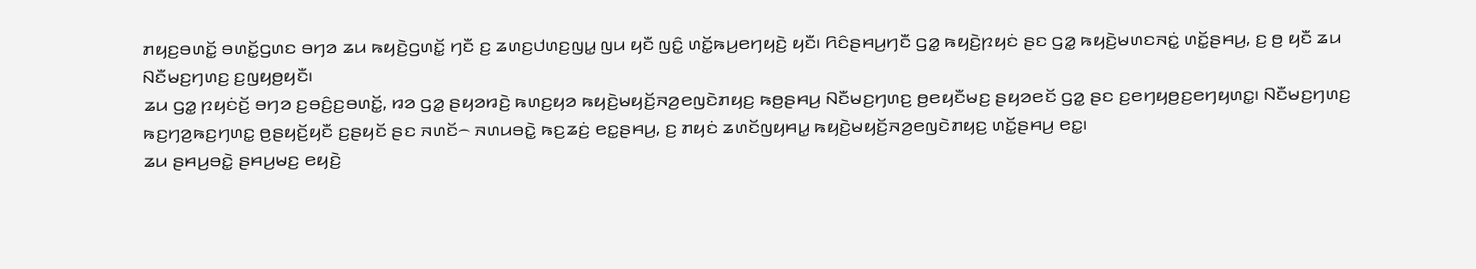ꤊꤟꤢ꤬ꤋꤛꤢꤩ꤭ ꤋꤛꤢꤩ꤭ꤞꤛꤢ ꤋꤚꤤ ꤘꤣ ꤒꤟꤢꤧ꤬ꤞꤛꤢꤩ꤭ ꤚꤢꤪ ꤢ꤬ ꤘꤛꤢ꤬ꤓꤛꤢ꤬ꤜꤣ꤭ ꤜꤣ ꤟꤢꤪ ꤜꤢꤨ꤭ ꤛꤢꤩ꤭ꤒꤣ꤬ꤕꤚꤟꤢꤧ꤬ ꤟꤢꤪ꤯ ꤖꤢꤨꤔꤌꤣ꤬ꤚꤢꤪ ꤞꤤ꤭ ꤒꤟꤢꤧ꤬ꤐꤟꤢꤦ ꤔꤢ ꤞꤤ꤭ ꤒꤟꤢꤧ꤬ꤗꤛꤢꤏꤢꤦ꤭ ꤛꤢꤩ꤭ꤔꤌꤣ꤬, ꤢ꤬ ꤥ꤬ ꤟꤢꤪ ꤘꤣ ꤡꤢꤪꤗꤢ꤬ꤚꤛꤢ꤬ ꤢ꤬ꤜꤟꤥ꤬ꤟꤢꤪ꤯
ꤘꤣ ꤞꤤ꤭ ꤐꤟꤢꤦꤢꤩ꤬ ꤋꤚꤤ ꤢ꤬ꤋꤢꤨ꤬ꤢ꤬ꤋꤛꤢꤩ꤭, ꤙꤤ ꤞꤤ꤭ ꤔꤟꤤꤙꤢꤧ꤬ ꤒꤛꤢ꤬ꤟꤤ ꤒꤟꤢꤧ꤬ꤗꤟꤢꤩ꤬ꤏꤤ꤬ꤕꤜꤢꤧꤊꤟꤢ꤬ ꤒꤥ꤬ꤔꤌꤣ꤬ ꤡꤢꤪꤗꤢ꤬ꤚꤛꤢ꤬ ꤥ꤬ꤕꤟꤢꤪꤗꤢ꤬ ꤔꤟꤤꤕꤢꤩ ꤞꤤ꤭ ꤔꤢ ꤢ꤬ꤕꤚꤟꤥ꤬ꤢ꤬ꤕꤚꤟꤛꤢ꤭꤯ ꤡꤢꤪꤗꤢ꤬ꤚꤛꤢ꤬ ꤒꤢ꤬ꤚꤤ꤬ꤒꤢ꤬ꤚꤛꤢ꤭ ꤥ꤬ꤔꤟꤢꤩ꤬ꤟꤢꤪ ꤢ꤬ꤔꤟꤢꤩ ꤔꤢ ꤏꤛꤢꤩ꤮ ꤏꤛꤣꤋꤢꤧ꤭ ꤒꤢ꤬ꤘꤢꤦ꤬ ꤕꤢ꤭ꤔꤌꤣ꤬, ꤢ꤬ ꤊꤟꤢꤦ ꤘꤛꤢꤩꤜꤟꤌꤣ꤭ ꤒꤟꤢꤧ꤬ꤗꤟꤢꤩ꤬ꤏꤤ꤬ꤕꤜꤢꤧꤊꤟꤢ꤬ ꤛꤢꤩ꤭ꤔꤌꤣ꤬ ꤕꤢ꤭꤯
ꤘꤣ ꤔꤌꤣ꤬ꤋꤢꤧ꤭ ꤔꤌꤣ꤬ꤗꤢ꤬ ꤕꤟꤢꤧ꤬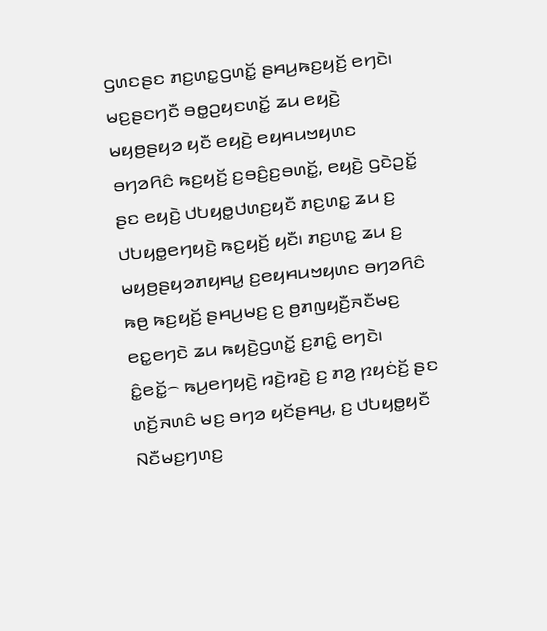ꤞꤛꤢꤔꤢ ꤊꤢ꤬ꤛꤢ꤭ꤞꤛꤢꤩ꤭ ꤔꤌꤣ꤬ꤒꤢ꤬ꤟꤢꤩ꤬ ꤕꤚꤢꤧ꤯ ꤗꤢ꤬ꤔꤢꤚꤢꤪ ꤋꤥ꤭ꤑꤟꤢꤛꤢꤩ꤭ ꤘꤣ ꤕꤟꤢꤧ꤬ ꤗꤟꤥ꤬ꤔꤟꤤ ꤟꤢꤪ ꤕꤟꤢꤧ꤬ ꤕꤟꤌꤣꤠꤟꤛꤢ ꤋꤚꤤꤖꤢꤨ ꤒꤢ꤬ꤟꤢꤩ꤬ ꤢ꤬ꤋꤢꤨ꤬ꤢ꤬ꤋꤛꤢꤩ꤭, ꤕꤟꤢꤧ꤬ ꤞꤢꤧꤑꤢꤩ꤭ ꤔꤢ ꤕꤟꤢꤧ꤬ ꤓꤝꤟꤥ꤭ꤓꤛꤢ꤬ꤟꤢꤪ ꤊꤢ꤬ꤛꤢ꤭ ꤘꤣ ꤢ꤬ ꤓꤝꤟꤥ꤭ꤕꤚꤟꤢꤧ꤬ ꤒꤢ꤬ꤟꤢꤩ꤬ ꤟꤢꤪ꤯ ꤊꤢ꤬ꤛꤢ꤭ ꤘꤣ ꤢ꤬ ꤗꤟꤥ꤬ꤔꤟꤤꤊꤟꤌꤣ꤭ ꤢ꤬ꤕꤟꤌꤣꤠꤟꤛꤢ ꤋꤚꤤꤖꤢꤨ ꤒꤥ꤬ ꤒꤢ꤬ꤟꤢꤩ꤬ ꤔꤌꤣ꤬ꤗꤢ꤬ ꤢ꤬ ꤥ꤬ꤊꤜꤟꤢꤪ꤬ꤏꤢꤪꤗꤢ꤬ ꤕꤢ꤭ꤕꤚꤢꤧ ꤘꤣ ꤒꤟꤢꤧ꤬ꤞꤛꤢꤩ꤭ ꤢ꤬ꤊꤢꤨ꤭ ꤕꤚꤢꤧ꤯
ꤢꤨ꤭ꤕꤢꤩ꤭꤮ ꤒꤣ꤬ꤕꤚꤟꤢꤧ꤬ ꤙꤢꤧ꤬ꤙꤢꤧ꤬ ꤢ꤬ ꤊꤤ꤬ ꤐꤟꤢꤦꤢꤩ꤬ ꤔꤢ ꤛꤢꤩ꤬ꤏꤛꤢꤨ ꤗꤢ꤬ ꤋꤚꤤ ꤟꤢꤩꤔꤌꤣ꤬, ꤢ꤬ ꤓꤝꤟꤥ꤭ꤟꤢꤪ ꤡꤢꤪꤗꤢ꤬ꤚꤛꤢ꤬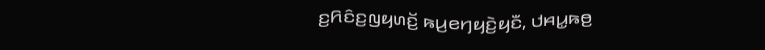ꤢ꤬ꤖꤢꤨꤢ꤬ꤜꤟꤛꤢꤩ꤬ ꤒꤣ꤬ꤕꤚꤟꤢꤧ꤬ꤟꤢꤪ, ꤓꤌꤣ꤭ꤒꤥ꤬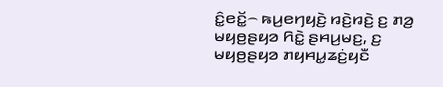ꤢꤨ꤭ꤕꤢꤩ꤭꤮ ꤒꤣ꤬ꤕꤚꤟꤢꤧ꤬ ꤙꤢꤧ꤬ꤙꤢꤧ꤬ ꤢ꤬ ꤊꤤ꤬ ꤗꤟꤥ꤬ꤔꤟꤤ ꤖꤢꤧ꤭ ꤔꤌꤣ꤬ꤗꤢ꤬, ꤢ꤬ ꤗꤟꤥ꤬ꤔꤟꤤ ꤊꤟꤌꤣ꤭ꤘꤢꤦ꤬ꤟꤢꤪ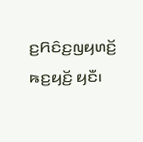ꤢ꤬ꤖꤢꤨꤢ꤬ꤜꤟꤛꤢꤩ꤬ ꤒꤢ꤬ꤟꤢꤩ꤬ ꤟꤢꤪ꤯